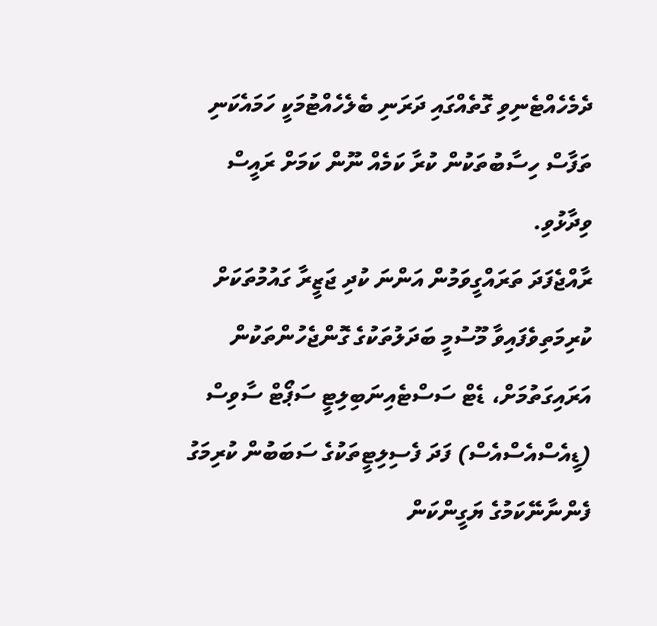ދެމެހެއްޓެނިވި ގޮތެއްގައި ދަރަނި ބެލެހެއްޓުމަކީ ހަމައެކަނި ތަފާސް ހިސާބުތަކުން ކުރާ ކަމެއް ނޫން ކަމަށް ރައީސް ވިދާޅުވި.
ރާއްޖެފަދަ ތަރައްގީވަމުން އަންނަ ކުދި ޖަޒީރާ ގައުމުތަކަށް ކުރިމަތިވެފައިވާ މޫސުމީ ބަދަލުތަކުގެ ގޮންޖެހުންތަކުން އަރައިގަތުމަށް، ޑެޓް ސަސްޓެއިނަބިލިޓީ ސަޕޯޓް ސާވިސް (ޑީއެސްއެސްއެސް) ފަދަ ފެސިލިޓީތަކުގެ ސަބަބުން ކުރިމަގު ފެންނާނޭކަމުގެ ޔަގީންކަން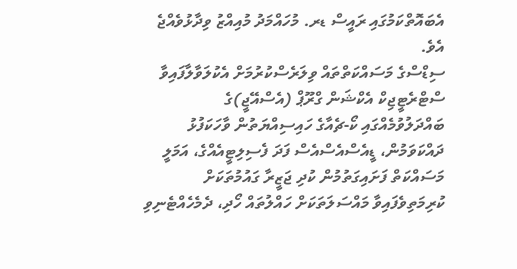އެބައޮތްކަމުގައި ރައީސް ޑރ. މުހައްމަދު މުއިއްޒު ވިދާޅުވެއްޖެ އެވެ.
ސިޑްސްގެ މަސައްކަތްތައް ވިލަރެސްކުރުމަށް އެކުލަވާލާފައިވާ ސްޓްރެޓީޖިކް އެކްޝަން ގްރޫޕް (އެސްއޭޖީ)ގެ ބައްދަލުވުމެއްގައި ކޯ-ޗެއާގެ ހައިސިއްޔަތުން ވާހަކަފުޅު ދައްކަވަމުން، ޑީއެސްއެސްއެސް ފަދަ ފެސިލިޓީއެއްގެ، އަމަލީ މަސައްކަތް ފަށައިގަތުމުން ކުދި ޖަޒީރާ ގައުމުތަކަށް ކުރިމަތިވެފައިވާ މައްސަލަތަކަށް ހައްލުތައް ހޯދި، ދެމެހެއްޓެނިވި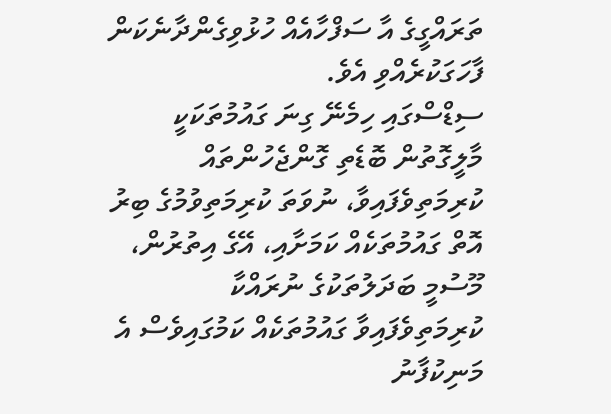ތަރައްގީގެ އާ ސަފްހާއެއް ހުޅުވިގެންދާނެކަން ފާހަގަކުރެއްވި އެވެ.
ސިޑްސްގައި ހިމެނޭ ގިނަ ގައުމުތަކަކީ މާލީގޮތުން ބޮޑެތި ގޮންޖެހުންތައް ކުރިމަތިވެފައިވާ، ނުވަތަ ކުރިމަތިވުމުގެ ބިރު އޮތް ގައުމުތަކެއް ކަމަށާއި، އޭގެ އިތުރުން، މޫސުމީ ބަދަލުތަކުގެ ނުރައްކާ ކުރިމަތިވެފައިވާ ގައުމުތަކެއް ކަމުގައިވެސް އެ މަނިކުފާނު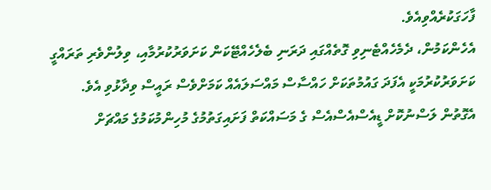ފާހަގަކުރެއްވިއެވެ.
އެހެންކަމުން، ދެމެހެއްޓެނިވި ގޮތެއްގައި ދަރަނި ބެލެހެއްޓޭކަން ކަށަވަރުކުރުމާއި، ވިލުންވެރި ތަރައްގީ ކަށަވަރުކުރުމަކީ އެފަދަ ގައުމުތަކަށް ހައްސާސް މައްސަލައެއް ކަމަށްވެސް ރައީސް ވިދާޅުވި އެވެ.
އެގޮތުން ލަސްނުކޮށް ޑީއެސްއެސްއެސް ގެ މަސައްކަތް ފަށައިގަތުމުގެ މުހިންމުކަމުގެ މައްޗަށް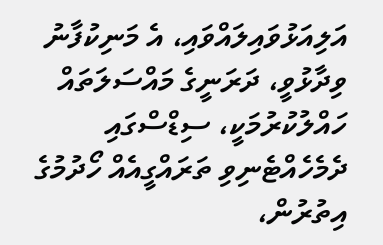އަލިއަޅުވައިލައްވައި، އެ މަނިކުފާނު ވިދާޅުވީ، ދަރަނީގެ މައްސަލަތައް ހައްލުކުރުމަކީ، ސިޑްސްގައި ދެމެހެއްޓެނިވި ތަރައްގީއެއް ހޯދުމުގެ އިތުރުން،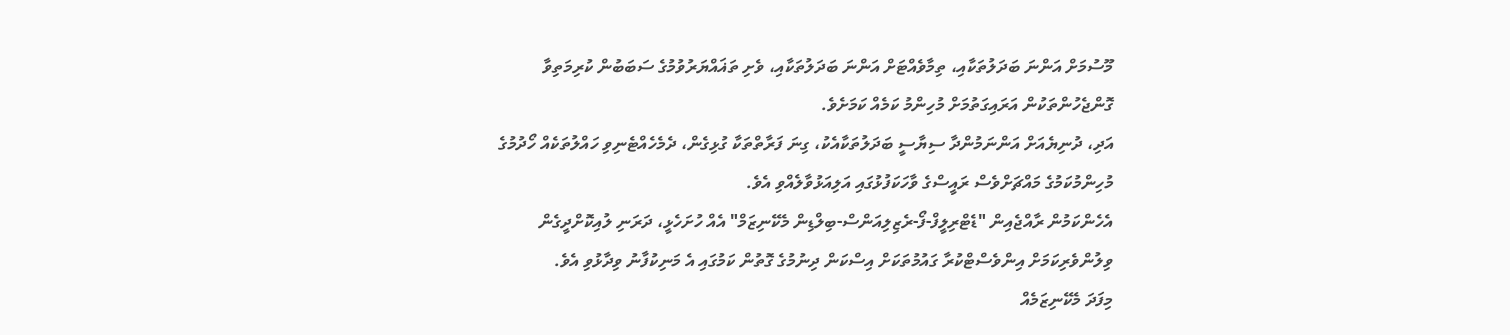މޫސުމަށް އަންނަ ބަދަލުތަކާއި، ތިމާވެއްޓަށް އަންނަ ބަދަލުތަކާއި، ވެށި ތަޣައްޔަރުވުމުގެ ސަބަބުން ކުރިމަތިވާ ގޮންޖެހުންތަކުން އަރައިގަތުމަށް މުހިންމު ކަމެއް ކަމަށެވެ.
އަދި، ދުނިޔެއަށް އަންނަމުންދާ ސިޔާސީ ބަދަލުތަކާއެކު، ގިނަ ފަރާތްތަކާ ގުޅިގެން، ދެމެހެއްޓެނިވި ހައްލުތަކެއް ހޯދުމުގެ މުހިންމުކަމުގެ މައްޗަށްވެސް ރައީސްގެ ވާހަކަފުޅުގައި އަލިއަޅުވާލެއްވި އެވެ.
އެހެންކަމުން ރާއްޖެއިން "ޑެޓްރިލީފް-ފޯ-ރެޒިލިއަންސް-ބިލްޑިން މެކޭނިޒަމް" އެއް ހުށަހެޅީ، ދަރަނި ލުއިކޮށްދީގެން ވިލުންވެރިކަމަށް އިންވެސްޓްކުރާ ގައުމުތަކަށް އިސްކަން ދިނުމުގެ ގޮތުން ކަމުގައި އެ މަނިކުފާނު ވިދާޅުވި އެވެ.
މިފަދަ މެކޭނިޒަމެއް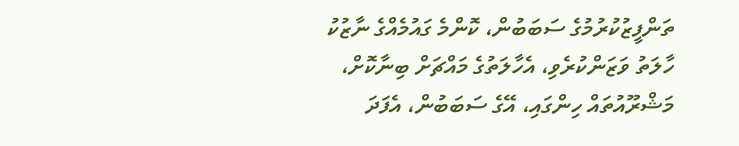ތަންފީޒުކުރުމުގެ ސަބަބުން، ކޮންމެ ގައުމެއްގެ ނާޒުކު ހާލަތު ވަޒަންކުރެވި، އެހާލަތުގެ މައްޗަށް ބިނާކޮށް، މަޝްރޫއުތައް ހިންގައި، އޭގެ ސަބަބުން، އެފަދަ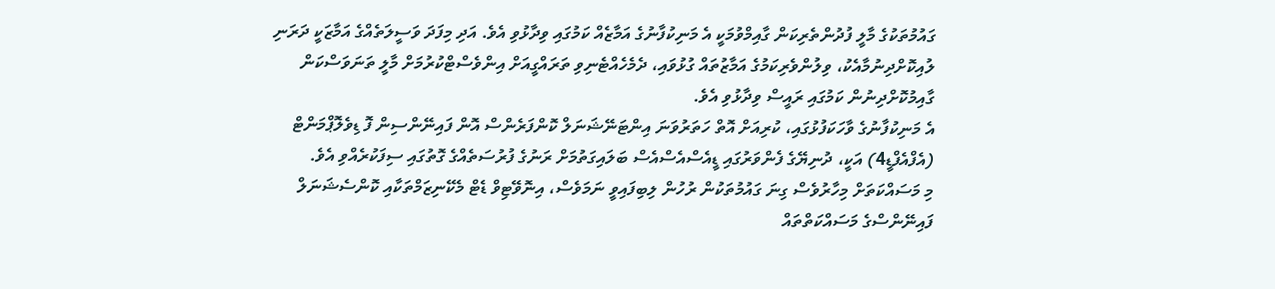ގައުމުތަކުގެ މާލީ ފުދުންތެރިކަން ގާއިމްވުމަކީ އެ މަނިކުފާނުގެ އަމާޒެއް ކަމުގައި ވިދާޅުވި އެވެ. އަދި މިފަދަ ވަސީލަތެއްގެ އަމާޒަކީ ދަރަނި ލުއިކޮށްދިނުމާއެކު، ވިލުންވެރިކަމުގެ އަމާޒުތައް ގުޅުވައި، ދެމެހެއްޓެނިވި ތަރައްގީއަށް އިންވެސްޓްކުރުމަށް މާލީ ތަނަވަސްކަން ގާއިމުކޮށްދިނުން ކަމުގައި ރައީސް ވިދާޅުވި އެވެ.
އެ މަނިކުފާނުގެ ވާހަކަފުޅުގައި، ކުރިއަށް އޮތް ހަތަރުވަނަ އިންޓަނޭޝަނަލް ކޮންފަރެންސް އޮން ފައިނޭންސިން ފޮ ޑިވެލޮޕްމަންޓް (އެފްއެފްޑީ4) އަކީ، ދުނިޔޭގެ ފެންވަރުގައި ޑީއެސްއެސްއެސް ބަލައިގަތުމަށް ރަނުގެ ފުރުސަތެއްގެ ގޮތުގައި ސިފަކުރެއްވި އެވެ.
މި މަސައްކަތަށް މިހާރުވެސް ގިނަ ގައުމުތަކުން ރުހުން ލިބިފައިވީ ނަމަވެސް، އިނޮވޭޓިވް ޑެޓް މެކޭނިޒަމްތަކާއި ކޮންސެޝަނަލް ފައިނޭންސްގެ މަސައްކަތްތައް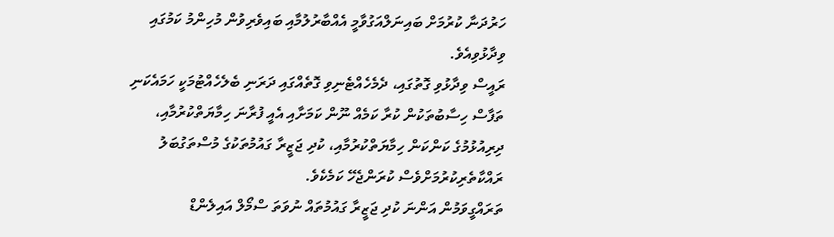ހަރުދަނާ ކުރުމަށް ބައިނަލްއަގުވާމީ އެއްބާރުލުމާއި ބައިވެރިވުން މުހިންމު ކަމުގައި ވިދާޅުވިއެވެ.
ރައީސް ވިދާޅުވި ގޮތުގައި، ދެމެހެއްޓެނިވި ގޮތެއްގައި ދަރަނި ބެލެހެއްޓުމަކީ ހަމައެކަނި ތަފާސް ހިސާބުތަކުން ކުރާ ކަމެއް ނޫން ކަމަށާއި އެއީ ފުރާނަ ހިމާޔަތްކުރުމާއި، ދިރިއުޅުމުގެ ކަންކަން ހިމާޔަތްކުރުމާއި، ކުދި ޖަޒީރާ ގައުމުތަކުގެ މުސްތަގުބަލު ރައްކާތެރިކުރުމަށްވެސް ކުރަންޖެހޭ ކަމެކެވެ.
ތަރައްގީވަމުން އަންނަ ކުދި ޖަޒީރާ ގައުމުތައް ނުވަތަ ސްމޯލް އައިލެންޑް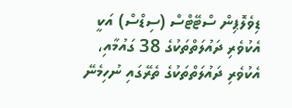ޑިވެލޮޕިން ސްޓޭޓްސް (ސިޑްސް) އަކީ އެކުވެރި ދައުލަތްތަކުގެ 38 ގައުމާއި، އެކުވެރި ދައުލަތްތަކުގެ ތެރޭގައި ނުހިމެނޭ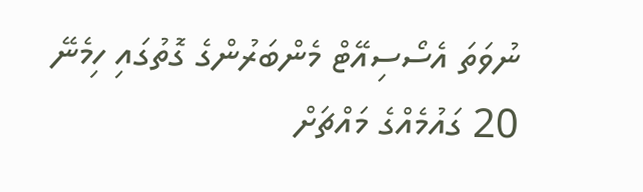ނުވަތަ އެސޯސިއޭޓް މެންބަރުންގެ ގޮތުގައި ހިމެނޭ 20 ގައުމެއްގެ މައްޗަށް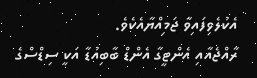އެކުލެވިފައިވާ ޖަމިއްޔާއެކެވެ.
ރާއްޖެއާއި އެންޓީގާ އެންޑް ބާބިއުޑާ އަކީ ސިޑްސްގެ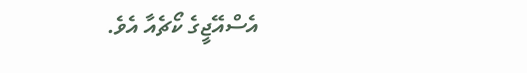އެސްއޭޖީގެ ކޯޗެއާ އެވެ.